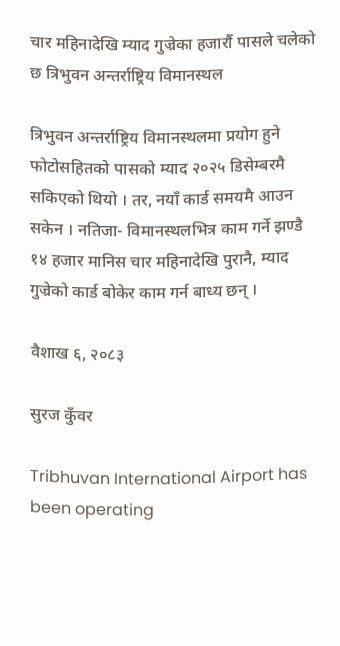चार महिनादेखि म्याद गुज्रेका हजारौं पासले चलेको छ त्रिभुवन अन्तर्राष्ट्रिय विमानस्थल

त्रिभुवन अन्तर्राष्ट्रिय विमानस्थलमा प्रयोग हुने फोटोसहितको पासको म्याद २०२५ डिसेम्बरमै सकिएको थियो । तर, नयाँ कार्ड समयमै आउन सकेन । नतिजा- विमानस्थलभित्र काम गर्ने झण्डै १४ हजार मानिस चार महिनादेखि पुरानै, म्याद गुज्रेको कार्ड बोकेर काम गर्न बाध्य छन् ।

वैशाख ६, २०८३

सुरज कुँवर

Tribhuvan International Airport has been operating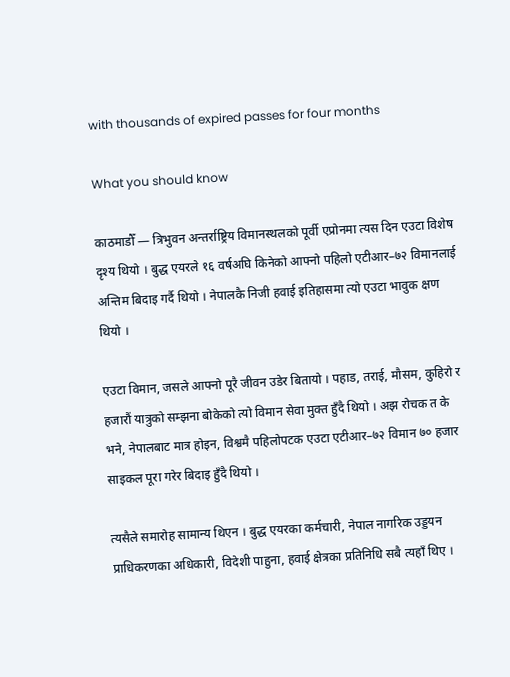with thousands of expired passes for four months

What you should know

काठमाडौँ — त्रिभुवन अन्तर्राष्ट्रिय विमानस्थलको पूर्वी एप्रोनमा त्यस दिन एउटा विशेष दृश्य थियो । बुद्ध एयरले १६ वर्षअघि किनेको आफ्नो पहिलो एटीआर–७२ विमानलाई अन्तिम बिदाइ गर्दै थियो । नेपालकै निजी हवाई इतिहासमा त्यो एउटा भावुक क्षण थियो ।

एउटा विमान, जसले आफ्नो पूरै जीवन उडेर बितायो । पहाड, तराई, मौसम, कुहिरो र हजारौं यात्रुको सम्झना बोकेको त्यो विमान सेवा मुक्त हुँदै थियो । अझ रोचक त के भने, नेपालबाट मात्र होइन, विश्वमै पहिलोपटक एउटा एटीआर–७२ विमान ७० हजार साइकल पूरा गरेर बिदाइ हुँदै थियो ।

त्यसैले समारोह सामान्य थिएन । बुद्ध एयरका कर्मचारी, नेपाल नागरिक उड्डयन प्राधिकरणका अधिकारी, विदेशी पाहुना, हवाई क्षेत्रका प्रतिनिधि सबै त्यहाँ थिए ।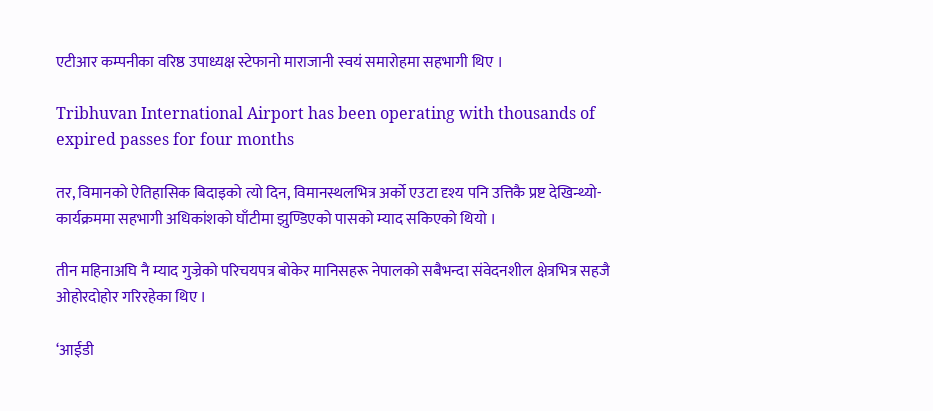एटीआर कम्पनीका वरिष्ठ उपाध्यक्ष स्टेफानो माराजानी स्वयं समारोहमा सहभागी थिए ।

Tribhuvan International Airport has been operating with thousands of expired passes for four months

तर, विमानको ऐतिहासिक बिदाइको त्यो दिन, विमानस्थलभित्र अर्को एउटा दृश्य पनि उत्तिकै प्रष्ट देखिन्थ्यो- कार्यक्रममा सहभागी अधिकांशको घाँटीमा झुण्डिएको पासको म्याद सकिएको थियो ।

तीन महिनाअघि नै म्याद गुज्रेको परिचयपत्र बोकेर मानिसहरू नेपालको सबैभन्दा संवेदनशील क्षेत्रभित्र सहजै ओहोरदोहोर गरिरहेका थिए ।

‘आईडी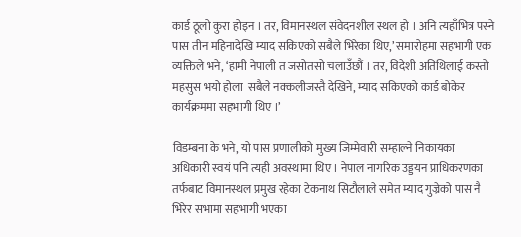कार्ड ठूलो कुरा होइन । तर, विमानस्थल संवेदनशील स्थल हो । अनि त्यहाँभित्र पस्ने पास तीन महिनादेखि म्याद सकिएको सबैले भिरेका थिए,’ समारोहमा सहभागी एक व्यक्तिले भने, ‘हामी नेपाली त जसोतसो चलाउँछौं । तर, विदेशी अतिथिलाई कस्तो महसुस भयो होला  सबैले नक्कलीजस्तै देखिने, म्याद सकिएको कार्ड बोकेर कार्यक्रममा सहभागी थिए ।’

विडम्बना के भने, यो पास प्रणालीको मुख्य जिम्मेवारी सम्हाल्ने निकायका अधिकारी स्वयं पनि त्यही अवस्थामा थिए । नेपाल नागरिक उड्डयन प्राधिकरणका तर्फबाट विमानस्थल प्रमुख रहेका टेकनाथ सिटौलाले समेत म्याद गुज्रेको पास नै भिरेर सभामा सहभागी भएका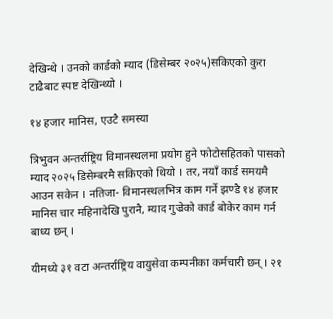देखिन्थे । उनको कार्डको म्याद (डिसेम्बर २०२५)सकिएको कुरा टाढैबाट स्पष्ट देखिन्थ्यो ।

१४ हजार मानिस, एउटै समस्या

त्रिभुवन अन्तर्राष्ट्रिय विमानस्थलमा प्रयोग हुने फोटोसहितको पासको म्याद २०२५ डिसेम्बरमै सकिएको थियो । तर, नयाँ कार्ड समयमै आउन सकेन । नतिजा- विमानस्थलभित्र काम गर्ने झण्डै १४ हजार मानिस चार महिनादेखि पुरानै, म्याद गुज्रेको कार्ड बोकेर काम गर्न बाध्य छन् ।

यीमध्ये ३१ वटा अन्तर्राष्ट्रिय वायुसेवा कम्पनीका कर्मचारी छन् । २१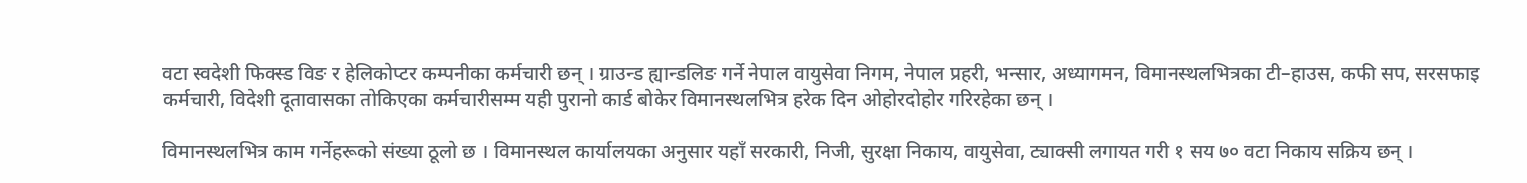वटा स्वदेशी फिक्स्ड विङ र हेलिकोप्टर कम्पनीका कर्मचारी छन् । ग्राउन्ड ह्यान्डलिङ गर्ने नेपाल वायुसेवा निगम, नेपाल प्रहरी, भन्सार, अध्यागमन, विमानस्थलभित्रका टी–हाउस, कफी सप, सरसफाइ कर्मचारी, विदेशी दूतावासका तोकिएका कर्मचारीसम्म यही पुरानो कार्ड बोकेर विमानस्थलभित्र हरेक दिन ओहोरदोहोर गरिरहेका छन् ।

विमानस्थलभित्र काम गर्नेहरूको संख्या ठूलो छ । विमानस्थल कार्यालयका अनुसार यहाँ सरकारी, निजी, सुरक्षा निकाय, वायुसेवा, ट्याक्सी लगायत गरी १ सय ७० वटा निकाय सक्रिय छन् ।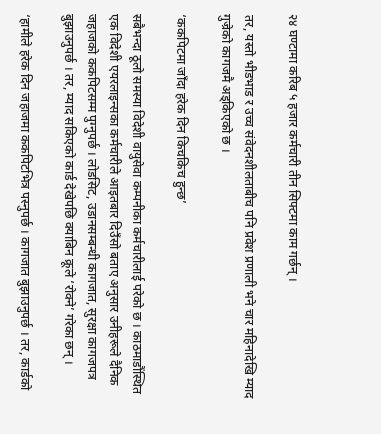२४ घण्टामा करिब ५ हजार कर्मचारी तीन सिफ्टमा काम गर्छन् ।

तर, यस्तो भीडभाड र उच्च संवेदनशीलताबीच पनि प्रवेश प्रणाली भने चार महिनादेखि म्याद गुज्रेको कागजमै अड्किएको छ ।

‘ककपिटमा जाँदा हरेक दिन किचकिच हुन्छ’

सबैभन्दा ठूलो समस्या विदेशी वायुसेवा कम्पनीका कर्मचारीलाई परेको छ । काठमाडौंस्थित एक विदेशी एयरलाइन्सका कर्मचारीले आइतबार दिउँसो बताए अनुसार उनीहरूले दैनिक जहाजको ककपिटसम्म पुग्नुपर्छ । लोडसिट, उडानसम्बन्धी कागजात, सुरक्षा कागजपत्र बुझाउनुपर्छ । तर, म्याद सकिएको कार्ड देखेपछि क्याबिन क्रूले ‘रोक्ने’ गरेका छन् ।

‘हामीले हरेक दिन जहाजमा ककपिटभित्र पस्नुपर्छ । कागजात बुझाउनुपर्छ । तर, कार्डको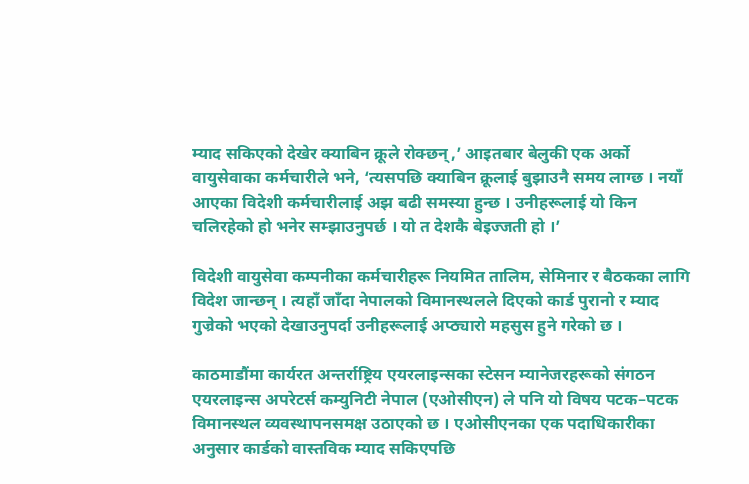म्याद सकिएको देखेर क्याबिन क्रूले रोक्छन्,’ आइतबार बेलुकी एक अर्को वायुसेवाका कर्मचारीले भने, ‘त्यसपछि क्याबिन क्रूलाई बुझाउनै समय लाग्छ । नयाँ आएका विदेशी कर्मचारीलाई अझ बढी समस्या हुन्छ । उनीहरूलाई यो किन चलिरहेको हो भनेर सम्झाउनुपर्छ । यो त देशकै बेइज्जती हो ।’

विदेशी वायुसेवा कम्पनीका कर्मचारीहरू नियमित तालिम, सेमिनार र बैठकका लागि विदेश जान्छन् । त्यहाँ जाँदा नेपालको विमानस्थलले दिएको कार्ड पुरानो र म्याद गुज्रेको भएको देखाउनुपर्दा उनीहरूलाई अप्ठ्यारो महसुस हुने गरेको छ ।

काठमाडौंमा कार्यरत अन्तर्राष्ट्रिय एयरलाइन्सका स्टेसन म्यानेजरहरूको संगठन एयरलाइन्स अपरेटर्स कम्युनिटी नेपाल (एओसीएन) ले पनि यो विषय पटक–पटक विमानस्थल व्यवस्थापनसमक्ष उठाएको छ । एओसीएनका एक पदाधिकारीका अनुसार कार्डको वास्तविक म्याद सकिएपछि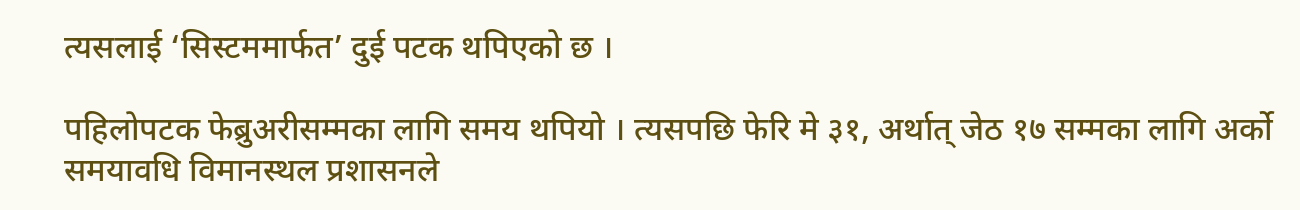त्यसलाई ‘सिस्टममार्फत’ दुई पटक थपिएको छ ।

पहिलोपटक फेब्रुअरीसम्मका लागि समय थपियो । त्यसपछि फेरि मे ३१, अर्थात् जेठ १७ सम्मका लागि अर्को समयावधि विमानस्थल प्रशासनले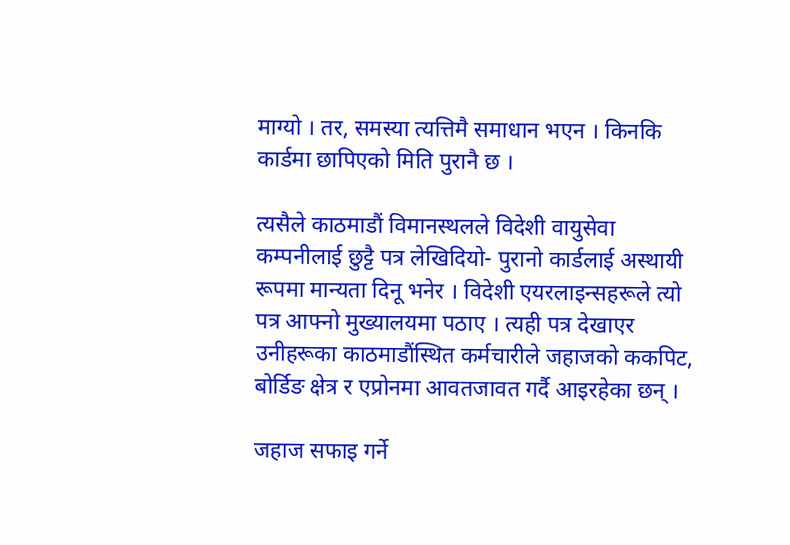माग्यो । तर, समस्या त्यत्तिमै समाधान भएन । किनकि कार्डमा छापिएको मिति पुरानै छ ।

त्यसैले काठमाडौं विमानस्थलले विदेशी वायुसेवा कम्पनीलाई छुट्टै पत्र लेखिदियो- पुरानो कार्डलाई अस्थायी रूपमा मान्यता दिनू भनेर । विदेशी एयरलाइन्सहरूले त्यो पत्र आफ्नो मुख्यालयमा पठाए । त्यही पत्र देखाएर उनीहरूका काठमाडौंस्थित कर्मचारीले जहाजको ककपिट, बोर्डिङ क्षेत्र र एप्रोनमा आवतजावत गर्दै आइरहेका छन् ।

जहाज सफाइ गर्ने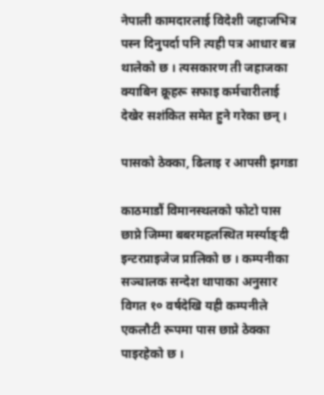नेपाली कामदारलाई विदेशी जहाजभित्र पस्न दिनुपर्दा पनि त्यही पत्र आधार बन्न थालेको छ । त्यसकारण ती जहाजका क्याबिन क्रूहरू सफाइ कर्मचारीलाई देखेर सशंकित समेत हुने गरेका छन् ।

पासको ठेक्का, ढिलाइ र आपसी झगडा

काठमाडौं विमानस्थलको फोटो पास छाप्ने जिम्मा बबरमहलस्थित मर्स्याङ्दी इन्टरप्राइजेज प्रालिको छ । कम्पनीका सञ्चालक सन्देश थापाका अनुसार विगत १० वर्षदेखि यही कम्पनीले एकलौटी रूपमा पास छाप्ने ठेक्का पाइरहेको छ ।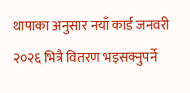थापाका अनुसार नयाँ कार्ड जनवरी २०२६ भित्रै वितरण भइसक्नुपर्ने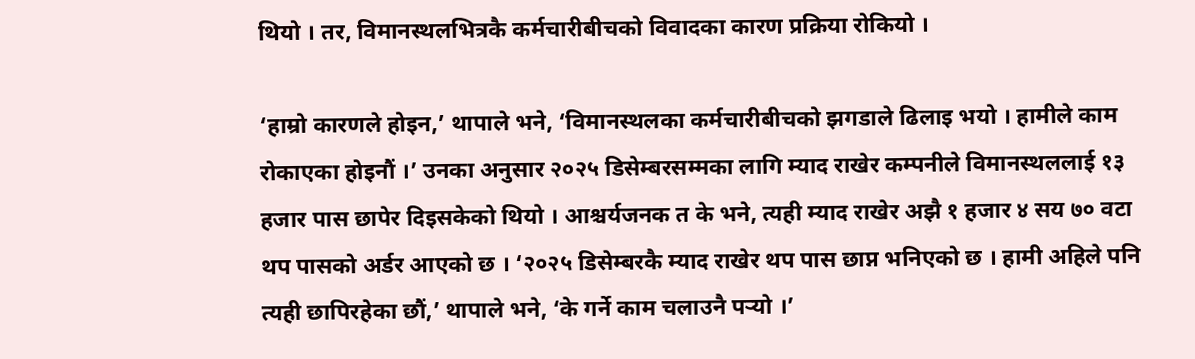थियो । तर, विमानस्थलभित्रकै कर्मचारीबीचको विवादका कारण प्रक्रिया रोकियो ।

‘हाम्रो कारणले होइन,’ थापाले भने, ‘विमानस्थलका कर्मचारीबीचको झगडाले ढिलाइ भयो । हामीले काम रोकाएका होइनौं ।’ उनका अनुसार २०२५ डिसेम्बरसम्मका लागि म्याद राखेर कम्पनीले विमानस्थललाई १३ हजार पास छापेर दिइसकेको थियो । आश्चर्यजनक त के भने, त्यही म्याद राखेर अझै १ हजार ४ सय ७० वटा थप पासको अर्डर आएको छ । ‘२०२५ डिसेम्बरकै म्याद राखेर थप पास छाप्न भनिएको छ । हामी अहिले पनि त्यही छापिरहेका छौं,’ थापाले भने, ‘के गर्ने काम चलाउनै पर्‍यो ।’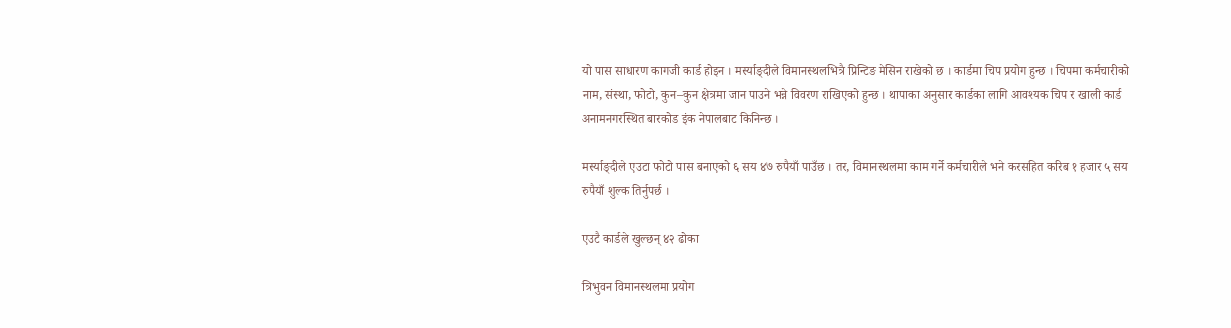यो पास साधारण कागजी कार्ड होइन । मर्स्याङ्दीले विमानस्थलभित्रै प्रिन्टिङ मेसिन राखेको छ । कार्डमा चिप प्रयोग हुन्छ । चिपमा कर्मचारीको नाम, संस्था, फोटो, कुन–कुन क्षेत्रमा जान पाउने भन्ने विवरण राखिएको हुन्छ । थापाका अनुसार कार्डका लागि आवश्यक चिप र खाली कार्ड अनामनगरस्थित बारकोड इंक नेपालबाट किनिन्छ ।

मर्स्याङ्दीले एउटा फोटो पास बनाएको ६ सय ४७ रुपैयाँ पाउँछ । तर, विमानस्थलमा काम गर्ने कर्मचारीले भने करसहित करिब १ हजार ५ सय रुपैयाँ शुल्क तिर्नुपर्छ ।

एउटै कार्डले खुल्छन् ४२ ढोका

त्रिभुवन विमानस्थलमा प्रयोग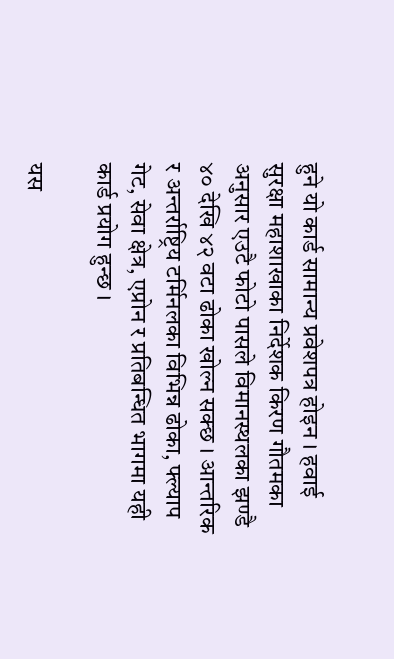हुने यो कार्ड सामान्य प्रवेशपत्र होइन । हवाई सुरक्षा महाशाखाका निर्देशक किरण गौतमका अनुसार एउटै फोटो पासले विमानस्थलका झण्डै ४० देखि ४२ वटा ढोका खोल्न सक्छ । आन्तरिक र अन्तर्राष्ट्रिय टर्मिनलका विभिन्न ढोका, फ्ल्याप गेट, सेवा क्षेत्र, एप्रोन र प्रतिबन्धित भागमा यही कार्ड प्रयोग हुन्छ ।

यस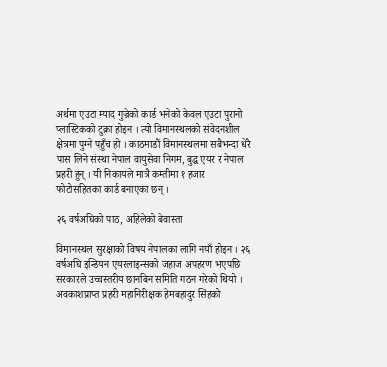अर्थमा एउटा म्याद गुज्रेको कार्ड भनेको केवल एउटा पुरानो प्लास्टिकको टुक्रा होइन । त्यो विमानस्थलको संवेदनशील क्षेत्रमा पुग्ने पहुँच हो । काठमाडौं विमानस्थलमा सबैभन्दा धेरै पास लिने संस्था नेपाल वायुसेवा निगम, बुद्ध एयर र नेपाल प्रहरी हुन् । यी निकायले मात्रै कम्तीमा १ हजार फोटोसहितका कार्ड बनाएका छन् ।

२६ वर्षअघिको पाठ, अहिलेको बेवास्ता

विमानस्थल सुरक्षाको विषय नेपालका लागि नयाँ होइन । २६ वर्षअघि इन्डियन एयरलाइन्सको जहाज अपहरण भएपछि सरकारले उच्चस्तरीय छानबिन समिति गठन गरेको थियो । अवकाशप्राप्त प्रहरी महानिरीक्षक हेमबहादुर सिंहको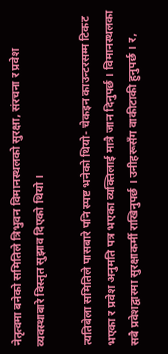नेतृत्वमा बनेको समितिले त्रिभुवन विमानस्थलको सुरक्षा, संरचना र प्रवेश व्यवस्थाबारे विस्तृत सुझाव दिएको थियो ।

त्यतिबेला समितिले पासबारे पनि स्पष्ट भनेको थियो- चेकइन काउन्टरसम्म टिकट भएका र प्रवेश अनुमति पत्र भएका व्यक्तिलाई मात्रै जान दिनुपर्छ । विमानस्थलका सबै प्रवेशद्वारमा सुरक्षाकर्मी राखिनुपर्छ । उनीहरूसँग वाकीटाकी हुनुपर्छ । र,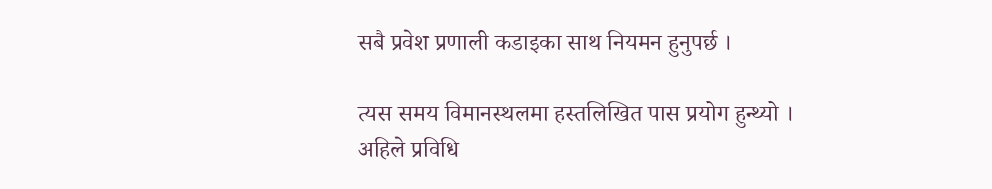सबै प्रवेश प्रणाली कडाइका साथ नियमन हुनुपर्छ ।

त्यस समय विमानस्थलमा हस्तलिखित पास प्रयोग हुन्थ्यो । अहिले प्रविधि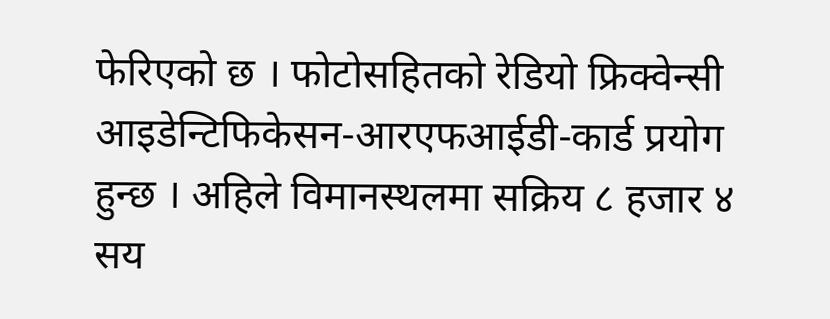फेरिएको छ । फोटोसहितको रेडियो फ्रिक्वेन्सी आइडेन्टिफिकेसन-आरएफआईडी-कार्ड प्रयोग हुन्छ । अहिले विमानस्थलमा सक्रिय ८ हजार ४ सय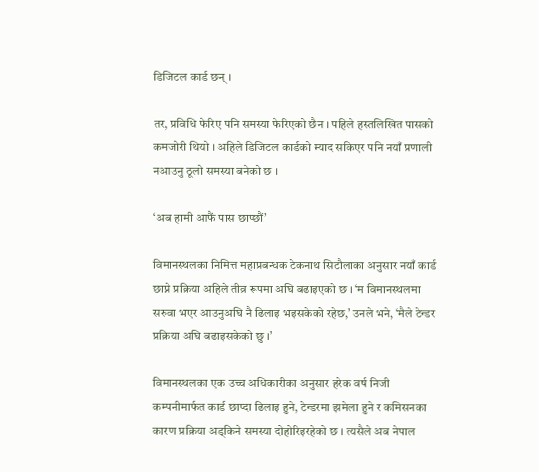डिजिटल कार्ड छन् ।

तर, प्रविधि फेरिए पनि समस्या फेरिएको छैन । पहिले हस्तलिखित पासको कमजोरी थियो । अहिले डिजिटल कार्डको म्याद सकिएर पनि नयाँ प्रणाली नआउनु ठूलो समस्या बनेको छ ।

‘अब हामी आफैं पास छाप्छौं’

विमानस्थलका निमित्त महाप्रबन्धक टेकनाथ सिटौलाका अनुसार नयाँ कार्ड छाप्ने प्रक्रिया अहिले तीव्र रूपमा अघि बढाइएको छ । ‘म विमानस्थलमा सरुवा भएर आउनुअघि नै ढिलाइ भइसकेको रहेछ,’ उनले भने, ‘मैले टेन्डर प्रक्रिया अघि बढाइसकेको छु ।’

विमानस्थलका एक उच्च अधिकारीका अनुसार हरेक वर्ष निजी कम्पनीमार्फत कार्ड छाप्दा ढिलाइ हुने, टेन्डरमा झमेला हुने र कमिसनका कारण प्रक्रिया अड्किने समस्या दोहोरिइरहेको छ । त्यसैले अब नेपाल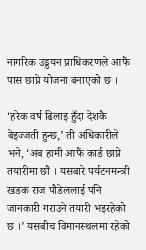नागरिक उड्डयन प्राधिकरणले आफैं पास छाप्ने योजना बनाएको छ ।

‘हरेक वर्ष ढिलाइ हुँदा देशकै बेइज्जती हुन्छ,’ ती अधिकारीले भने, ‘अब हामी आफैं कार्ड छाप्ने तयारीमा छौं । यसबारे पर्यटनमन्त्री खडक राज पौडेललाई पनि जानकारी गराउने तयारी भइरहेको छ ।’ यसबीच विमानस्थलमा रहेको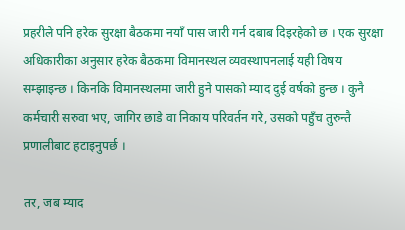प्रहरीले पनि हरेक सुरक्षा बैठकमा नयाँ पास जारी गर्न दबाब दिइरहेको छ । एक सुरक्षा अधिकारीका अनुसार हरेक बैठकमा विमानस्थल व्यवस्थापनलाई यही विषय सम्झाइन्छ । किनकि विमानस्थलमा जारी हुने पासको म्याद दुई वर्षको हुन्छ । कुनै कर्मचारी सरुवा भए, जागिर छाडे वा निकाय परिवर्तन गरे, उसको पहुँच तुरुन्तै प्रणालीबाट हटाइनुपर्छ ।

तर, जब म्याद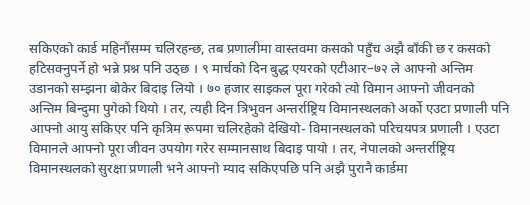सकिएको कार्ड महिनौंसम्म चलिरहन्छ, तब प्रणालीमा वास्तवमा कसको पहुँच अझै बाँकी छ र कसको हटिसक्नुपर्ने हो भन्ने प्रश्न पनि उठ्छ । ९ मार्चको दिन बुद्ध एयरको एटीआर–७२ ले आफ्नो अन्तिम उडानको सम्झना बोकेर बिदाइ लियो । ७० हजार साइकल पूरा गरेको त्यो विमान आफ्नो जीवनको अन्तिम बिन्दुमा पुगेको थियो । तर, त्यही दिन त्रिभुवन अन्तर्राष्ट्रिय विमानस्थलको अर्को एउटा प्रणाली पनि आफ्नो आयु सकिएर पनि कृत्रिम रूपमा चलिरहेको देखियो- विमानस्थलको परिचयपत्र प्रणाली । एउटा विमानले आफ्नो पूरा जीवन उपयोग गरेर सम्मानसाथ बिदाइ पायो । तर, नेपालको अन्तर्राष्ट्रिय विमानस्थलको सुरक्षा प्रणाली भने आफ्नो म्याद सकिएपछि पनि अझै पुरानै कार्डमा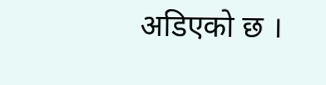अडिएको छ ।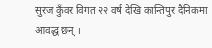सुरज कुँवर विगत २२ वर्ष देखि कान्तिपुर दैनिकमा आवद्ध छन् ।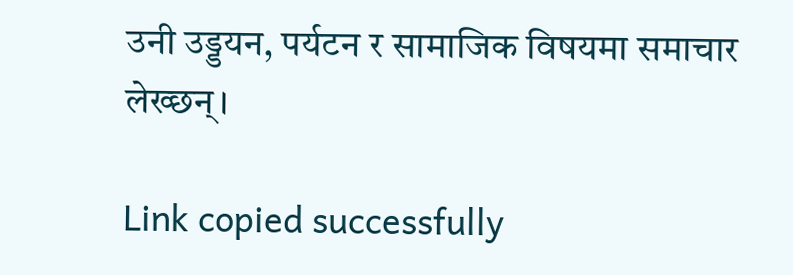उनी उड्डयन, पर्यटन र सामाजिक विषयमा समाचार लेख्छन्।

Link copied successfully